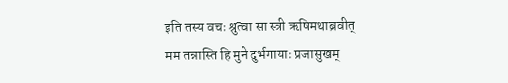इति तस्य वचः श्रुत्वा सा स्त्री ऋषिमथाब्रवीत्
मम तन्नास्ति हि मुने दुर्भगायाः प्रजासुखम्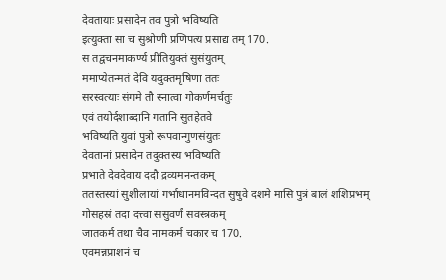देवतायाः प्रसादेन तव पुत्रो भविष्यति
इत्युक्ता सा च सुश्रोणी प्रणिपत्य प्रसाद्य तम् 170.
स तद्वचनमाकर्ण्य प्रीतियुक्तं सुसंयुतम्
ममाप्येतन्मतं देवि यदुक्तमृषिणा ततः
सरस्वत्याः संगमे तौ स्नात्वा गोकर्णमर्चतुः
एवं तयोर्दशाब्दानि गतानि सुतहेतवे
भविष्यति युवां पुत्रो रूपवान्गुणसंयुतः
देवतानां प्रसादेन तदुक्तस्य भविष्यति
प्रभाते देवदेवाय ददौ द्रव्यमनन्तकम्
ततस्तस्यां सुशीलायां गर्भाधानमविन्दत सुषुवे दशमे मासि पुत्रं बालं शशिप्रभम्
गोसहस्रं तदा दत्त्वा ससुवर्णं सवस्त्रकम्
जातकर्म तथा चैव नामकर्म चकार च 170.
एवमन्नप्राशनं च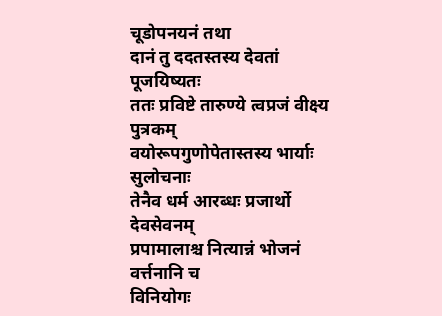चूडोपनयनं तथा
दानं तु ददतस्तस्य देवतां पूजयिष्यतः
ततः प्रविष्टे तारुण्ये त्वप्रजं वीक्ष्य पुत्रकम्
वयोरूपगुणोपेतास्तस्य भार्याः सुलोचनाः
तेनैव धर्म आरब्धः प्रजार्थो देवसेवनम्
प्रपामालाश्च नित्यान्नं भोजनं वर्त्तनानि च
विनियोगः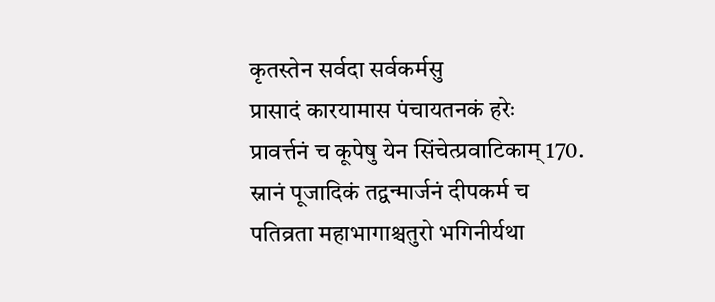कृतस्तेन सर्वदा सर्वकर्मसु
प्रासादं कारयामास पंचायतनकं हरेः
प्रावर्त्तनं च कूपेषु येन सिंचेत्प्रवाटिकाम् 170.
स्नानं पूजादिकं तद्वन्मार्जनं दीपकर्म च
पतिव्रता महाभागाश्चतुरो भगिनीर्यथा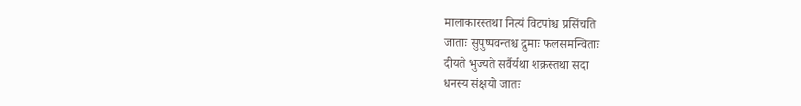मालाकारस्तथा नित्यं विटपांश्च प्रसिंचति
जाताः सुपुष्पवन्तश्च द्रुमाः फलसमन्विताः
दीयते भुज्यते सर्वैर्यथा शक्रस्तथा सदा
धनस्य संक्षयो जातः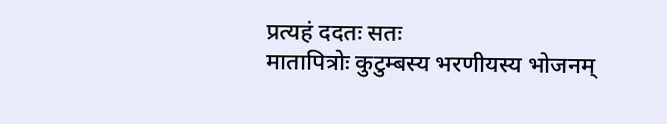प्रत्यहं ददतः सतः
मातापित्रोः कुटुम्बस्य भरणीयस्य भोजनम्